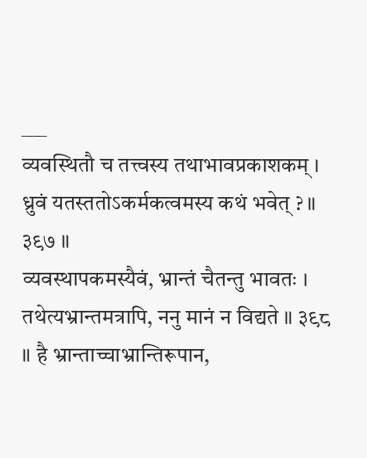___
व्यवस्थितौ च तत्त्वस्य तथाभावप्रकाशकम् । ध्रुवं यतस्ततोऽकर्मकत्वमस्य कथं भवेत् ? ॥ ३९७ ॥
व्यवस्थापकमस्यैवं, भ्रान्तं चैतन्तु भावतः । तथेत्यभ्रान्तमत्रापि, ननु मानं न विद्यते ॥ ३९८ ॥ है भ्रान्ताच्चाभ्रान्तिरूपान,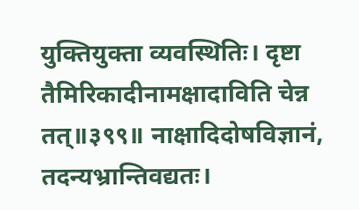युक्तियुक्ता व्यवस्थितिः। दृष्टा तैमिरिकादीनामक्षादाविति चेन्न तत्॥३९९॥ नाक्षादिदोषविज्ञानं, तदन्यभ्रान्तिवद्यतः।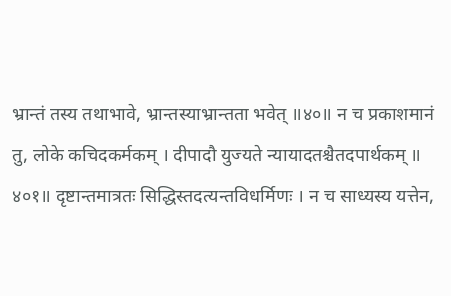भ्रान्तं तस्य तथाभावे, भ्रान्तस्याभ्रान्तता भवेत् ॥४०॥ न च प्रकाशमानं तु, लोके कचिदकर्मकम् । दीपादौ युज्यते न्यायादतश्चैतदपार्थकम् ॥ ४०१॥ दृष्टान्तमात्रतः सिद्धिस्तदत्यन्तविधर्मिणः । न च साध्यस्य यत्तेन,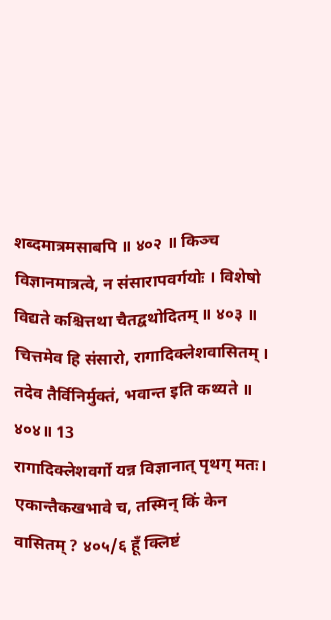शब्दमात्रमसाबपि ॥ ४०२ ॥ किञ्च विज्ञानमात्रत्वे, न संसारापवर्गयोः । विशेषो विद्यते कश्चित्तथा चैतद्वथोदितम् ॥ ४०३ ॥ चित्तमेव हि संसारो, रागादिक्लेशवासितम् । तदेव तैर्विनिर्मुक्तं, भवान्त इति कथ्यते ॥ ४०४॥ 13
रागादिक्लेशवर्गो यन्न विज्ञानात् पृथग् मतः। एकान्तैकखभावे च, तस्मिन् किं केन वासितम् ? ४०५/६ हूँ क्लिष्टं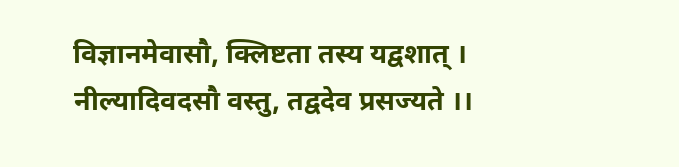विज्ञानमेवासौ, क्लिष्टता तस्य यद्वशात् । नील्यादिवदसौ वस्तु, तद्वदेव प्रसज्यते ।।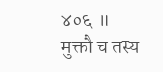४०६ ॥
मुक्तौ च तस्य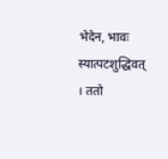भेदेन, भावः स्यात्पटशुद्धिवत् । ततो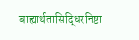बाह्यार्थतासिद्धिरनिष्टा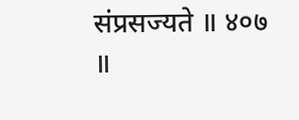संप्रसज्यते ॥ ४०७ ॥